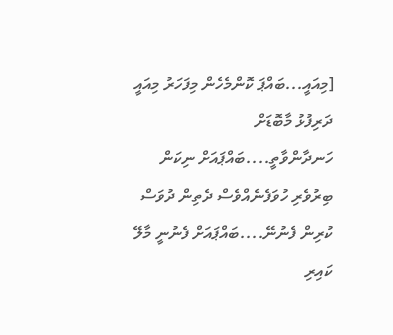[މިއައީ...ބައްޕަ ކޮންމެހެން މިފަހަރު މިއައީ ދަރިފުޅު މާބޮޑަށް ހަނދާންވާތީ....ބައްޕައަށް ނިކަން ބިރުވެރި ހުވަފެނެއްވެސް ދެތިން ދުވަސް ކުރިން ފެނުނޭ....ބައްޕައަށް ފެނުނީ މާލޭ ކައިރި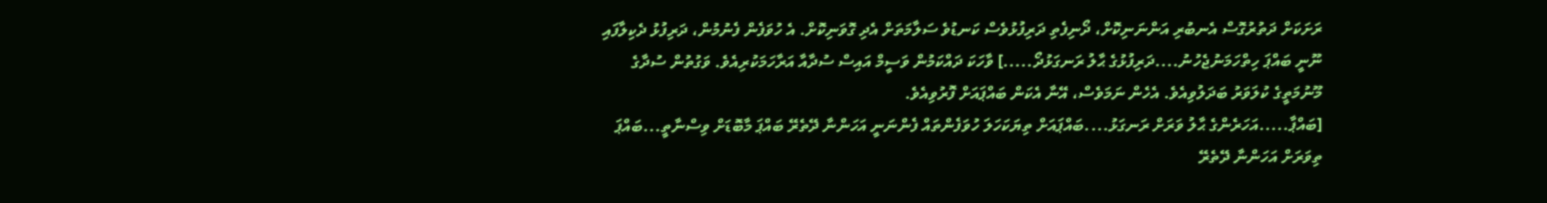ރަށަކަށް ދަތުރުގޮސް އެނބުރި އަންނަނިކޮށް، ދޯނިފެތި ދަރިފުޅުވެސް ކަނޑުވެ ސަލާމަތަށް އެދި ގޮވަނިކޮށް. އެ ހުވަފެން ފެނުމުން، ދަރިފުޅު ދެކިލާފައި ނޫނީ ބައްޕަ ހިތްހަމަނުޖެހުނު....ދަރިފުޅުގެ ޙާލު ރަނގަޅުދޯ.....] ވާހަކަ ދައްކަމުން ވަސީމް އައިސް ސުދާއާ އަރާހަމަކުރިއެވެ. ވަގުތުން ސުދާގެ މޫނުމަތީގެ ކުލަވަރު ބަދަލުވިއެވެ. އެހެން ނަމަވެސް، އޭނާ އެކަން ބައްޕައަށް ފޮރުވިއެވެ.
[ބައްޕާ.....އަހަރެންގެ ޙާލު ވަރަށް ރަނގަޅު....ބައްޕައަށް ތިޔަކަހަލަ ހުވަފެންތައް ފެންނަނީ އަހަންނާ ދޭތެރޭ ބައްޕަ މާބޮޑަށް ވިސްނާތީ...ބައްޕަ ތިވަރަށް އަހަންނާ ދޭތެރޭ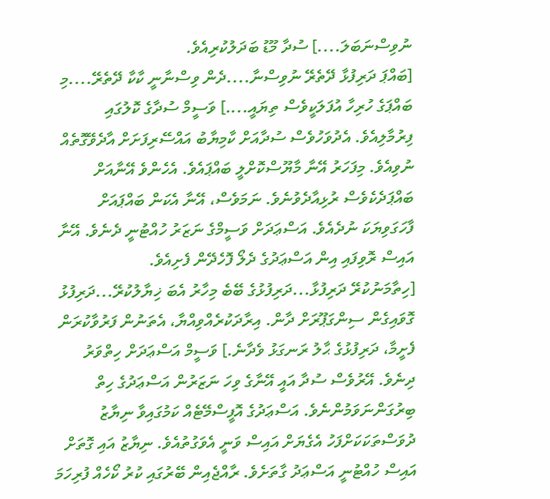ނުވިސްނަބަލަ....] ސުދާ މޫޑު ބަދަލުކުރިއެވެ.
[ބައްޕަ ދަރިފުޅާ ދޭތެރޭ ނުވިސްނާ....ދެން ވިސްނާނީ ކާކާ ދޭތެރޭ....މި ބައްޕަގެ ހުރިހާ އުފަލަކީވެސް ތިޔައީ....] ވަސީމް ސުދާގެ ކޮލުގައި ފިރުމާލިއެވެ. އެދުވަހުވެސް ސުދާއަށް ކާމިޔާބު އައްސޭރިފަށަށް އާދެވޭގޮތެއް ނުވިއެވެ. މިފަހަރު އޭނާ މާޔޫސްކޮށްލީ ބައްޕައެވެ. އެހެންވެ އޭނާއަށް ބައްޕަދެކެވެސް ރުޅިއާދެވުނެވެ. ނަމަވެސް، އޭނާ އެކަން ބައްޕައަށް ފާހަގަވިޔަކަ ނުދެއެވެ. އަސްޢަދަށް ވަސީމްގެ ނަޒަރު ހުއްޓުނީ ދެނެވެ. އޭނާ އައިސް ރޮވިފައި އިން އަސްޢަދުގެ ދެލޯ ފޮހެދޭން ފެށިއެވެ.
[ހިތާމަނުކުރޭ ދަރިފުޅާ...ދަރިފުޅުގެ ބޭބެ މިހާރު އެބަ ޚިޔާލުކުރޭ...ދަރިފުޅު ގޮވައިގެން ސިންގަޕޫރަށް ދާން. އިރާދަކުރެއްވިއްޔާ، އެތަނުން ފަރުވާކުރަން ފެށީމާ، ދަރިފުޅުގެ ޙާލު ރަނގަޅު ވެދާނެ.] ވަސީމް އަސްޢަދަށް ހިތްވަރު ދިނެވެ. އޭރުވެސް ސުދާ އައީ އޭނާގެ ވިހަ ނަޒަރުން އަސްޢަދުގެ ހިތް ބިރުގަންނަވަމުންނެވެ. އަސްޢަދުގެ އޮފީސްމޭޓެއް ކަމުގައިވާ ނިޔާޒު ދުވަސްތަކަކަށްފަހު އެގެޔަށް އައިސް ވަނީ އެވަގުތުއެވެ. ނިޔާޒު އައި ގޮތަށް އައިސް ހުއްޓުނީ އަސްޢަދު ގާތަށެވެ. ރާއްޖެއިން ބޭރުގައި ކުރު ކޯހެއް ފުރިހަމަ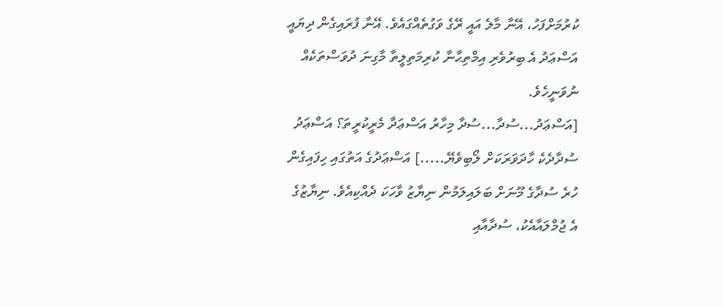ކުރުމަށްފަހު، އޭނާ މާލެ އައީ ރޭގެ ވަގުތެއްގައެވެ. އޭނާ ފުރައިގެން ދިޔައީ އަސްޢަދު އެ ބިރުވެރި އިމްތިޙާނާ ކުރިމަތިލީތާ މާގިނަ ދުވަސްތަކެއް ނުވަނީހެވެ.
[އަސްޢަދު...ސުދާ...ސުދާ މިހާރު އަސްޢަދާ މެރީކުރީތަ؟ އަސްޢަދު ސުދާދެކެ ހާދަވަރަކަށް ލޯބިވެޔޭ.....] އަސްޢަދުގެ އަތުގައި ހިފައިގެން ހުރެ ސުދާގެ މޫނަށް ބަލައިލަމުން ނިޔާޒު ވާހަކަ ދެއްކިއެވެ. ނިޔާޒުގެ އެ ޖުމްލައާއެކު، ސުދާއާއި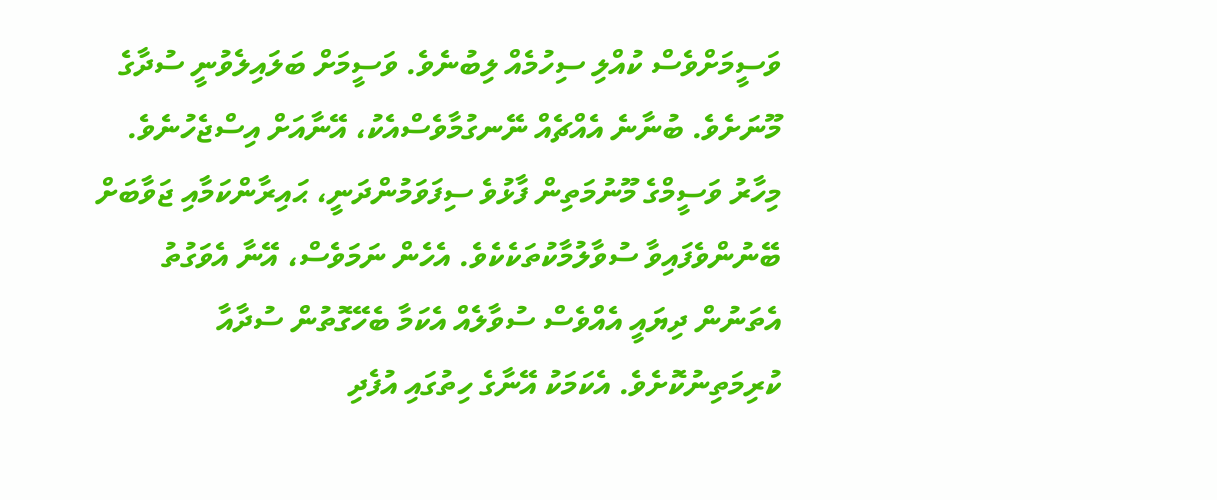ވަސީމަށްވެސް ކުއްލި ސިހުމެއް ލިބުނެވެ. ވަސީމަށް ބަލައިލެވުނީ ސުދާގެ މޫނަށެވެ. ބުނާނެ އެއްޗެއް ނޭނގުމާވެސްއެކު، އޭނާއަށް އިސްޖެހުނެވެ. މިހާރު ވަސީމްގެ މޫނުމަތިން ފާޅުވެ ސިފަވަމުންދަނީ، ޙައިރާންކަމާއި ޖަވާބަށް ބޭނުންވެފައިވާ ސުވާލުމާކުތަކެކެވެ. އެހެން ނަމަވެސް، އޭނާ އެވަގުތު އެތަނުން ދިޔައީ އެއްވެސް ސުވާލެއް އެކަމާ ބެހޭގޮތުން ސުދާއާ ކުރިމަތިނުކޮށެވެ. އެކަމަކު އޭނާގެ ހިތުގައި އުފެދި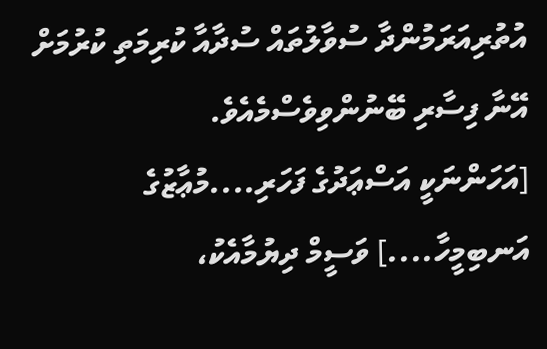އުތުރިއަރަމުންދާ ސުވާލުތައް ސުދާއާ ކުރިމަތި ކުރުމަށް އޭނާ ފިސާރި ބޭނުންވިވެސްމެއެވެ.
[އަހަންނަކީ އަސްޢަދުގެ ފަހަރި....މުޢާޒުގެ އަނބިމީހާ....] ވަސީމް ދިޔުމާއެކު،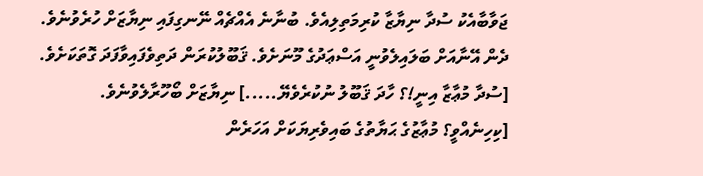ޖަވާބާއެކު ސުދާ ނިޔާޒާ ކުރިމަތިލިއެވެ. ބުނާނެ އެއްޗެއް ނޭނގިފައި ނިޔާޒަށް ހުރެވުނެވެ.
ދެން އޭނާއަށް ބަލައިލެވުނީ އަސްޢަދުގެ މޫނަށެވެ. ޤަބޫލުކުރަން ދަތިވެފައިވާފަދަ ގޮތަކަށެވެ.
[ސުދާ މުޢާޒާ އިނީ!؟ ހާދަ ޤަބޫލު ނުކުރެވެޔޭ.....] ނިޔާޒަށް ބޯހޫރާލެވުނެވެ.
[ކިހިނެއްވީ؟ މުޢާޒުގެ ޙަޔާތުގެ ބައިވެރިޔަކަށް އަހަރެން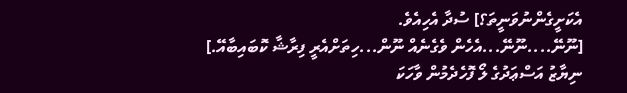އެކަށީގެންނުވަނީތަ؟] ސުދާ އެހިއެވެ.
[ނޫނޭ....ނޫނޭ...އެހެން ވެގެނެއް ނޫން...ހިތަށްއެރީ ފިރާޝާ ކޮބައިބާއޭ.] ނިޔާޒު އަސްޢަދުގެ ލޯ ފޮހެދެމުން ވާހަކަ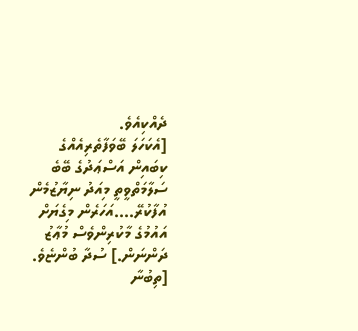ދެއްކިއެވެ.
[އެކަހަލަ ބޭވަފާތެރިއެއްގެ ކިބައިން އަސްޢަދުގެ ބޭބެ ސަލާމަތްވީތީ މިއަދު ނިޔާޒުމެން އުފާކުރޭ....އަހަރެން މިގެޔަށް އައުމުގެ މާކުރިންވެސް މުޢާޒު ދަންނަން.] ސުދާ ބުންޏެވެ.
[ތިބުނާ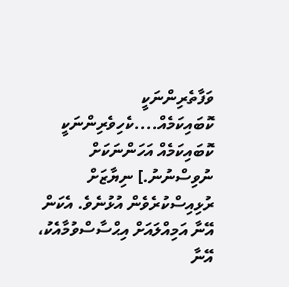ވަފާތެރިންނަކީ ކޮބައިކަމެއް....ކެހިވެރިންނަކީ ކޮބައިކަމެއް އަހަންނަކަށް ނުވިސްނުނު.] ނިޔާޒަށް ރުޅިއިސްކުރެވެން އުޅުނެވެ. އެކަން އޭނާ އަމިއްލައަށް އިޙްސާސްވުމާއެކު، އޭނާ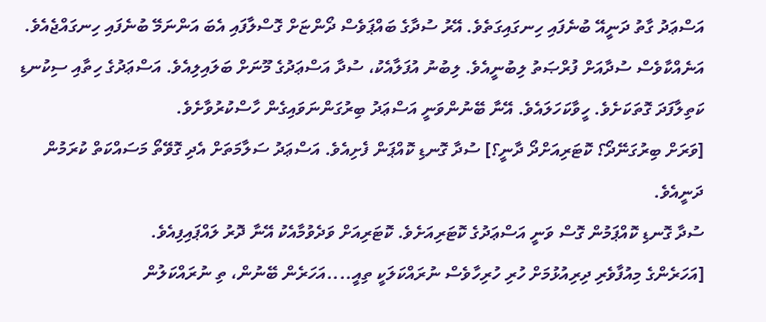އަސްޢަދު ގާތު ދަނީއޭ ބުނެފައި ހިނގައިގަތެވެ. އޭރު ސުދާގެ ބައްޕަވެސް ދޯންޏަށް ގޮސްލާފައި އެބަ އަންނަމޭ ބުނެފައި ހިނގައްޖެއެވެ. އަނެއްކާވެސް ސުދާއަށް ފުރްޞަތު ލިބުނީއެވެ. ލިބުނު އުފަލާއެކު، ސުދާ އަސްޢަދުގެ މޫނަށް ބަލައިލިއެވެ. އަސްޢަދުގެ ހިތާއި ސިކުނޑި ކަތިލާފަދަ ގޮތަކަށެވެ. ހީވާކަހަލައެވެ. އޭނާ ބޭނުންވަނީ އަސްޢަދު ބިރުގަންނަވައިގެން ހާސްކުރުވާށެވެ.
[ވަރަށް ބިރުގަނޭދޯ؟ ކޮޓަރިއަށްދޯ ދާނީ؟] ސުދާ ގޮނޑި ކޮއްޕަން ފެށިއެވެ. އަސްޢަދު ސަލާމަތަށް އެދި ގޮވޭތޯ މަސައްކަތް ކުރަމުން ދަނީއެވެ.
ސުދާ ގޮނޑި ކޮއްޕަމުން ގޮސް ވަނީ އަސްޢަދުގެ ކޮޓަރިއަށެވެ. ކޮޓަރިއަށް ވަދެވުމާއެކު އޭނާ ދޮރު ލައްޕައިފިއެވެ.
[އަހަރެންގެ މިއުފާވެރި ދިރިއުޅުމަށް ހުރި ހުރިހާވެސް ނުރައްކަލަކީ ތިއީ....އަހަރެން ބޭނުން، ތި ނުރައްކަލުން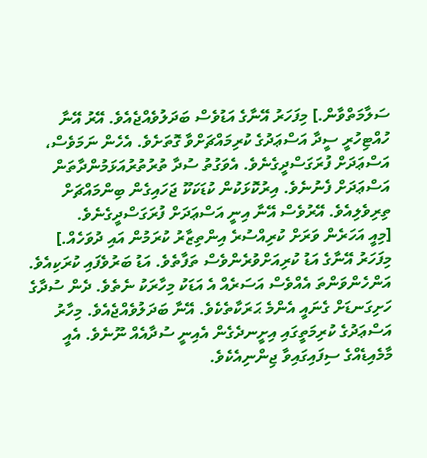ސަލާމަތްވާން.] މިފަހަރު އޭނާގެ އަޑުވެސް ބަދަލުވެއްޖެއެވެ. އޭރު އޭނާ ހުއްޓިހުރީ ސީދާ އަސްޢަދުގެ ކުރިމައްޗަށްވާ ގޮތަށެވެ. އެހެން ނަމަވެސް، އަސްޢަދަށް ފުރަގަސްދީގެނެވެ. އެވަގުތު ސުދާ ތުރުތުރުއަޅަމުންދާތަން އަސްޢަދަށް ފެނުނެވެ. އިރުކޮޅަކުން ކުޑަކަކޫ ޖަހައިގެން ބިންމައްޗަށް ތިރިވެލިއެވެ. އޭރުވެސް އޭނާ އިނީ އަސްޢަދަށް ފުރަގަސްދީގެނެވެ.
[މިއީ އަހަރެން ވަރަށް ކުރިއްސުރެ އިންތިޒާރު ކުރަމުން އައި ދުވަހެއް.] މިފަހަރު އޭނާގެ އަޑު ކުރިއަށްވުރެންވެސް ތަފާތެވެ. އަޑު ބަރުވެފައި ކުރަކިއެވެ. އަންހެންވަންތަ އެއްވެސް އަސަރެއް އެ އަޑަކު މިހާރަކު ނެތެވެ. ދެން ސުދާގެ ހަށިގަނޑަށް ގެނައީ އެންމެ ޙަރަކާތެކެވެ. އޭނާ ބަދަލުވެއްޖެއެވެ. މިހާރު އަސްޢަދުގެ ކުރިމަތީގައި އިށީނދެގެން އެއިނީ ސުދާއެއް ނޫނެވެ. އެއީ މާމެއިޑެއްގެ ސިފައިގައިވާ ޖިންނިއެކެވެ.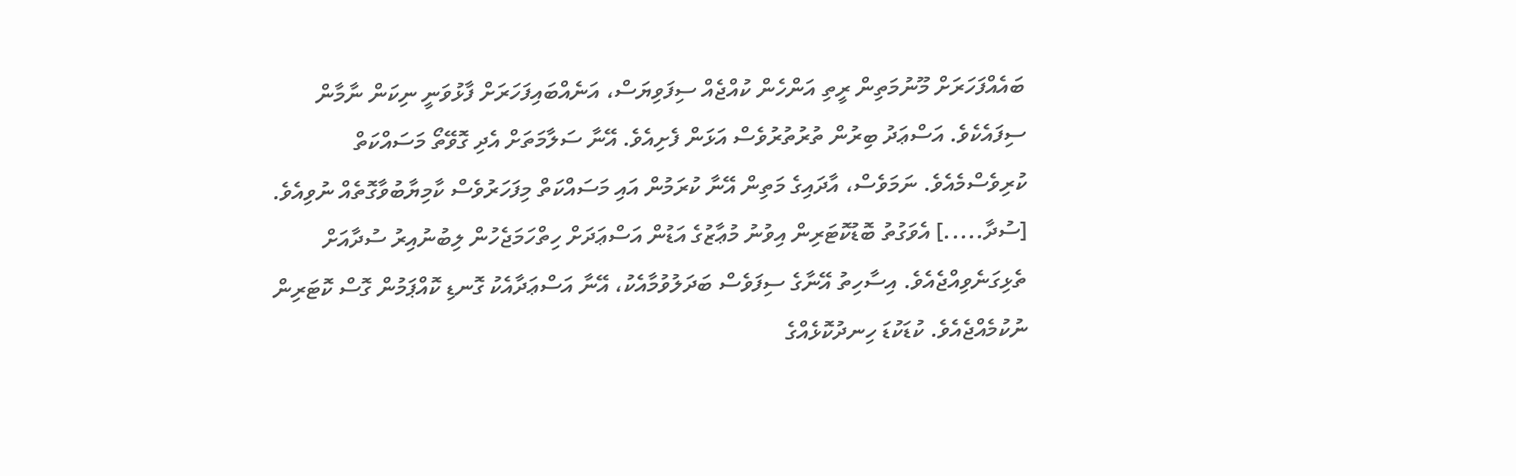ބައެއްފަހަރަށް މޫނުމަތިން ރީތި އަންހެން ކުއްޖެއް ސިފަވިޔަސް، އަނެއްބައިފަހަރަށް ފާޅުވަނީ ނިކަން ނާމާން ސިފައެކެވެ. އަސްޢަދު ބިރުން ތުރުތުރުވެސް އަޅަން ފެށިއެވެ. އޭނާ ސަލާމަތަށް އެދި ގޮވޭތޯ މަސައްކަތް ކުރިވެސްމެއެވެ. ނަމަވެސް، އާދައިގެ މަތިން އޭނާ ކުރަމުން އައި މަސައްކަތް މިފަހަރުވެސް ކާމިޔާބުވާގޮތެއް ނުވިއެވެ.
[ސުދާ.....] އެވަގުތު ބޮޑުކޮޓަރިން އިވުނު މުޢާޒުގެ އަޑުން އަސްޢަދަށް ހިތްހަމަޖެހުން ލިބުނުއިރު ސުދާއަށް ތެޅިގަނެވިއްޖެއެވެ. އިސާހިތު އޭނާގެ ސިފަވެސް ބަދަލުވުމާއެކު، އޭނާ އަސްޢަދާއެކު ގޮނޑި ކޮއްޕަމުން ގޮސް ކޮޓަރިން ނުކުމެއްޖެއެވެ. ކުޑަކުޑަ ހިނދުކޮޅެއްގެ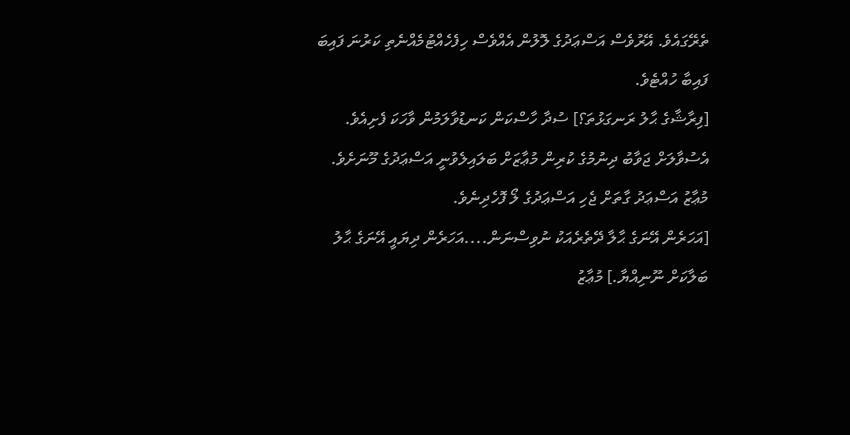ތެރޭގައެވެ. އޭރުވެސް އަސްޢަދުގެ ލޮލުން އެއްވެސް ހިފެހެއްޓުމެއްނެތި ކަރުނަ ފައިބަ ފައިބާ ހުއްޓެވެ.
[ފިރާޝާގެ ޙާލު ރަނގަޅުތަ؟] ސުދާ ހާސްކަން ކަނޑުވާލަމުން ވާހަކަ ފެށިއެވެ. އެސުވާލަށް ޖަވާބު ދިނުމުގެ ކުރިން މުޢާޒަށް ބަލައިލެވުނީ އަސްޢަދުގެ މޫނަށެވެ. މުޢާޒު އަސްޢަދު ގާތަށް ޖެހި އަސްޢަދުގެ ލޯ ފޮހެދިނެވެ.
[އަހަރެން އޭނަގެ ޙާލާ ދޭތެރެއަކު ނުވިސްނަން....އަހަރެން ދިޔައީ އޭނަގެ ޙާލު ބަލާކަށް ނޫނިއްޔާ.] މުޢާޒު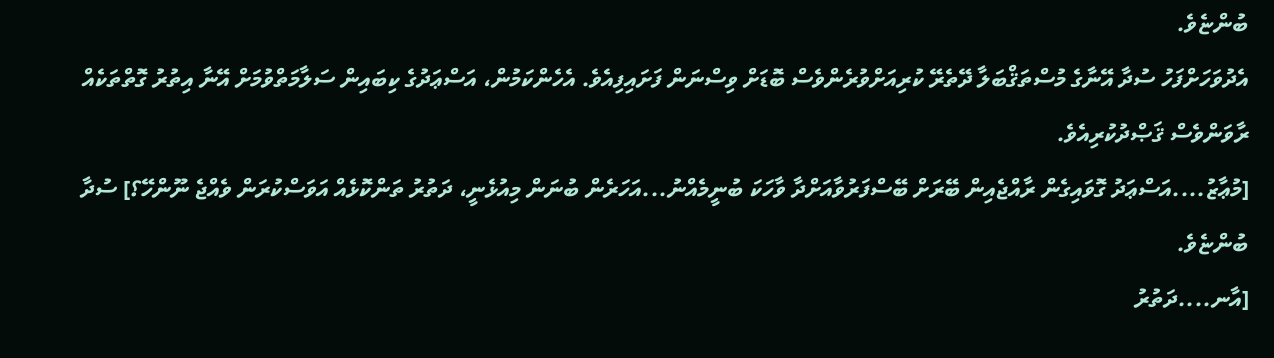ބުންޏެވެ.
އެދުވަހަށްފަހު ސުދާ އޭނާގެ މުސްތަޤްބަލާ ދޭތެރޭ ކުރިއަށްވުރެންވެސް ބޮޑަށް ވިސްނަން ފަށައިފިއެވެ. އެހެންކަމުން، އަސްޢަދުގެ ކިބައިން ސަލާމަތްވުމަށް އޭނާ އިތުރު ގޮތްތަކެއް ރާވަންވެސް ޤަޞްދުކުރިއެވެ.
[މުޢާޒު....އަސްޢަދު ގޮވައިގެން ރާއްޖެއިން ބޭރަށް ބޭސްފަރުވާއަށްދާ ވާހަކަ ބުނީމެއްނު...އަހަރެން ބުނަން މިއުޅެނީ، ދަތުރު ތަންކޮޅެއް އަވަސްކުރަން ވެއްޖެ ނޫންހޭ؟] ސުދާ ބުންޏެވެ.
[އާނ....ދަތުރު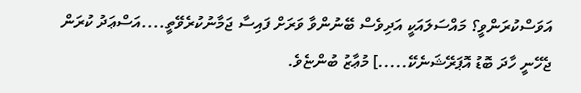އަވަސްކުރަންވީ؟ މައްސަލައަކީ އަދިވެސް ބޭނުންވާ ވަރަށް ފައިސާ ޖަމާނުކުރެވޭތީ....އަސްޢަދު ކުރަން ޖެހޭނީ ހާދަ ބޮޑު އޮޕަރޭޝަނެކޭ.....] މުޢާޒު ބުންޏެވެ.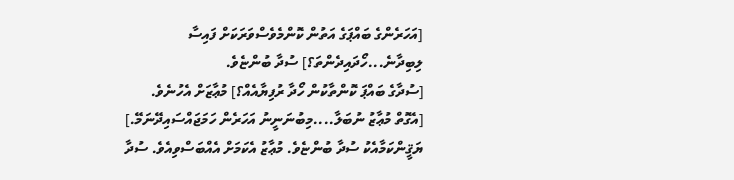[އަހަރެންގެ ބައްޕަގެ އަތުން ކޮންމެވެސްވަރަކަށް ފައިސާ ލިބިދާނެ...ހޯދައިދެންތަ؟] ސުދާ ބުންޏެވެ.
[ސުދާގެ ބައްޕަ ކޮންތާކުން ހޯދާ ރުފިޔާއެއް؟] މުޢާޒަށް އެހުނެވެ.
[އެގޮތް މުޢާޒު ނުބަލާ....މިބުނަނީނު އަހަރެން ހަމަޖައްސައިދޭނަމޭ.] ޔަޤީންކަމާއެކު ސުދާ ބުންޏެވެ. މުޢާޒު އެކަމަށް އެއްބަސްވިއެވެ. ސުދާ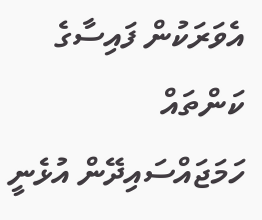އެވަރަކުން ފައިސާގެ ކަންތައް ހަމަޖައްސައިދޭން އުޅެނީ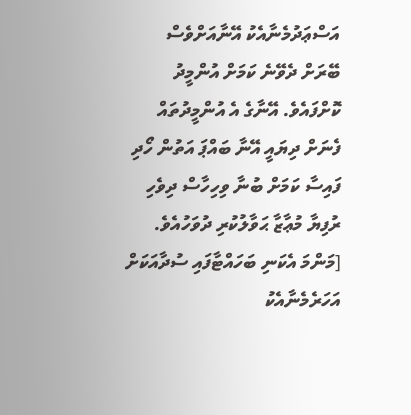އަސްޢަދުމެނާއެކު އޭނާއަށްވެސް ބޭރަށް ދެވޭނެ ކަމަށް އުންމީދު ކޮށްފައެވެ. އޭނާގެ އެ އުންމީދުތައް ފެނަށް ދިޔައީ އޭނާ ބައްޕަ އަތުން ހޯދި ފައިސާ ކަމަށް ބުނާ ވިހިހާސް ދިވެހި ރުފިޔާ މުޢާޒާ ޙަވާލުކުރި ދުވަހުއެވެ.
[މަންމަ އެކަނި ބަހައްޓާފައި ސުދާއަކަށް އަހަރެމެނާއެކު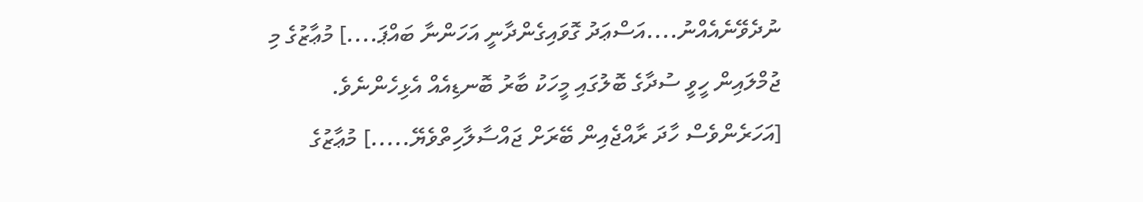ނުދެވޭނެއެއްނު....އަސްޢަދު ގޮވައިގެންދާނީ އަހަންނާ ބައްޕަ....] މުޢާޒުގެ މި ޖުމްލައިން ހީވީ ސުދާގެ ބޮލުގައި މީހަކު ބާރު ބޮނޑިއެއް އެޅިހެންނެވެ.
[އަހަރެންވެސް ހާދަ ރާއްޖެއިން ބޭރަށް ޖައްސާލާހިތްވެޔޭ.....] މުޢާޒުގެ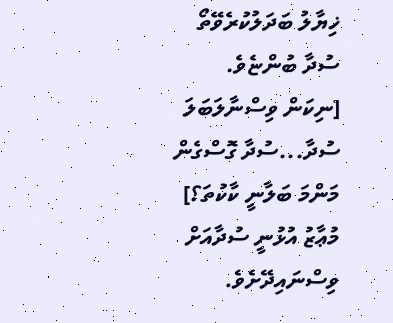ޚިޔާލު ބަދަލުކުރެވޭތޯ ސުދާ ބުންޏެވެ.
[ނިކަން ވިސްނާލަބަލަ ސުދާ...ސުދާ ގޮސްގެން މަންމަ ބަލާނީ ކާކުތަ؟] މުޢާޒު އުޅުނީ ސުދާއަށް ވިސްނައިދޭށެވެ.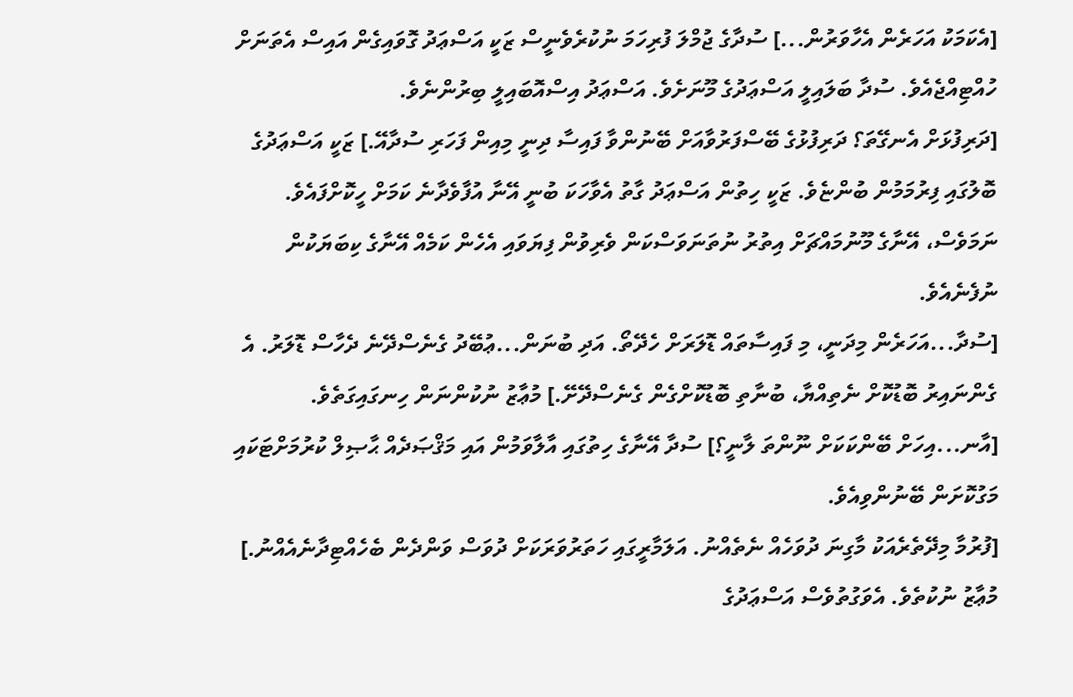[އެކަމަކު އަހަރެން އެހާވަރުން...] ސުދާގެ ޖުމްލަ ފުރިހަމަ ނުކުރެވެނީސް ޒަކީ އަސްޢަދު ގޮވައިގެން އައިސް އެތަނަށް ހުއްޓިއްޖެއެވެ. ސުދާ ބަލައިލީ އަސްޢަދުގެ މޫނަށެވެ. އަސްޢަދު އިސްއޮބައިލީ ބިރުންނެވެ.
[ދަރިފުޅަށް އެނގޭތަ؟ ދަރިފުޅުގެ ބޭސްފަރުވާއަށް ބޭނުންވާ ފައިސާ ދިނީ މިއިން ފަހަރި ސުދާއޭ.] ޒަކީ އަސްޢަދުގެ ބޮލުގައި ފިރުމަމުން ބުންޏެވެ. ޒަކީ ހިތުން އަސްޢަދު ގާތު އެވާހަކަ ބުނީ އޭނާ އުފާވެދާނެ ކަމަށް ހީކޮށްފައެވެ. ނަމަވެސް، އޭނާގެ މޫނުމައްޗަށް އިތުރު ނުތަނަވަސްކަން ވެރިވުން ފިޔަވައި އެހެން ކަމެއް އޭނާގެ ކިބަޔަކުން ނުފެނެއެވެ.
[ސުދާ...އަހަރެން މިދަނީ، މި ފައިސާތައް ޑޮލަރަށް ހެދޭތޯ. އަދި ބުނަން...ޢުބޭދު ގެނެސްދޭނެ ދެހާސް ޑޮލަރު. އެ ގެންނައިރު ބޮޑުކޮށް ނެތިއްޔާ، ބުނާތި ބޮޑުކޮށްގެން ގެނެސްދޭށޭ.] މުޢާޒު ނުކުންނަން ހިނގައިގަތެވެ.
[އާނ...އިހަށް ބޭންކަކަށް ނޫންތަ ލާނީ؟] ސުދާ އޭނާގެ ހިތުގައި އާލާވަމުން އައި މަޤްޞަދެއް ޙާޞިލް ކުރުމަށްޓަކައި މަގުކޮށަން ބޭނުންވިއެވެ.
[ފުރުމާ މިދޭތެރެއަކު މާގިނަ ދުވަހެއް ނެތެއްނު. އަލަމާރީގައި ހަތަރުވަރަކަށް ދުވަސް ވަންދެން ބެހެއްޓިދާނެއެއްނު.] މުޢާޒު ނުކުތެވެ. އެވަގުތުވެސް އަސްޢަދުގެ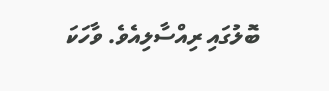ބޮލުގައި ރިއްސާލިއެވެ. ވާހަކަ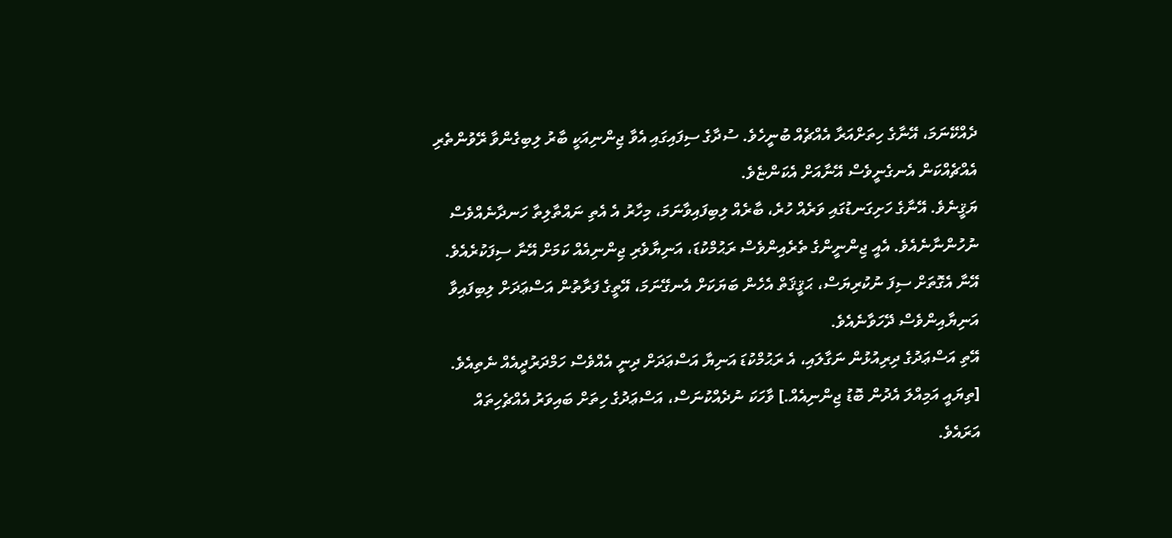ދެއްކޭނަމަ، އޭނާގެ ހިތަށްއަރާ އެއްޗެއް ބުނީހެވެ. ސުދާގެ ސިފައިގައި އެވާ ޖިންނިއަކީ ބާރު ލިބިގެންވާ ރޭވުންތެރި އެއްޗެއްކަން އެނގެނީވެސް އޭނާއަށް އެކަންޏެވެ.
ޔަޤީނެވެ. އޭނާގެ ހަށިގަނޑުގައި ވަރެއް ހުރެ، ބާރެއް ލިބިފައިވާނަމަ، މިހާރު އެ އެތި ނައްތާލިތާ ހަނދާނެއްވެސް ނުހުންނާނެއެވެ. އެއީ ޖިންނީންގެ ތެރެއިންވެސް ރަޙުމްކުޑަ، އަނިޔާވެރި ޖިންނިއެއް ކަމަށް އޭނާ ސިފަކުރެއެވެ. އޭނާ އެގޮތަށް ސިފަ ނުކުރިޔަސް، ޙަޤީޤަތް އެހެން ބަޔަކަށް އެނގޭނަމަ، އޭތީގެ ފަރާތުން އަސްޢަދަށް ލިބިފައިވާ އަނިޔާއިންވެސް ދޭހަވާނެއެވެ.
އޭތި އަސްޢަދުގެ ދިރިއުޅުން ނަގާލައި، އެ ރަޙުމްކުޑަ އަނިޔާ އަސްޢަދަށް ދިނީ އެއްވެސް ހަމްދަރުދީއެއް ނެތިއެވެ.
[ތިޔައީ އަމިއްލަ އެދުން ބޮޑު ޖިންނިއެއް.] ވާހަކަ ނުދެއްކުނަސް، އަސްޢަދުގެ ހިތަށް ބައިވަރު އެއްޗެހިތައް އަރައެވެ.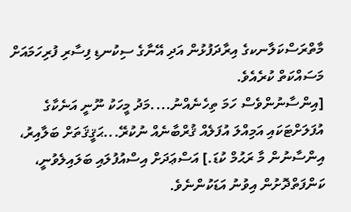މާތްރަސްކަލާނކގެ އިރާދަފުޅުން އަދި އޭނާގެ ސިކުނޑި ފިސާރި ފުރިހަމައަށް މަސައްކަތް ކުރެއެވެ.
[އިންސާނުންވެސް ހަމަ ތިހެނެއްނު....މަދު މީހަކު ނޫނީ އަނެކާގެ އުފަލަށްޓަކައި އަމިއްލަ އުފަލެއް ޤުރްބާނެއް ނުކުރޭ...ޙަޤީޤަތަށް ބަލާއިރު، އިންސާނުން މާ ރަޙުމް ކުޑަ.] އަސްޢަދަށް އިސްއުފުލައި ބަލައިލެވުނީ، ކަންފަތްދޮށުން އިވުނު އަޑަކުންނެވެ.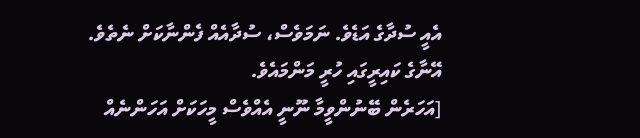އެއީ ސުދާގެ އަޑެވެ. ނަމަވެސް، ސުދާއެއް ފެންނާކަށް ނެތެވެ. އޭނާގެ ކައިރީގައި ހުރީ މަންމައެވެ.
[އަހަރެން ބޭނުންވީމާ ނޫނީ އެއްވެސް މީހަކަށް އަހަންނެއް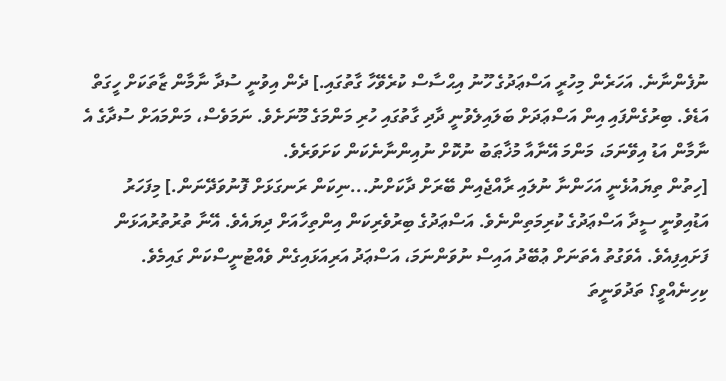ނުފެންނާނެ. އަހަރެން މިހުރީ އަސްޢަދުގެ ހޫނު އިޙްސާސް ކުރެވޭހާ ގާތުގައި.] ދެން އިވުނީ ސުދާ ނާމާން ޒާތަކަށް ހީގަތް އަޑެވެ. ބިރުގެންފައި އިން އަސްޢަދަށް ބަލައިލެވުނީ ދާދި ގާތުގައި ހުރި މަންމަގެ މޫނަށެވެ. ނަމަވެސް، މަންމައަށް ސުދާގެ އެ ނާމާން އަޑު އިވޭނަމަ، މަންމަ އޭނާއާ މުޚާޠަބު ނުކޮށް ނުއިންނާނެކަން ކަށަވަރެވެ.
[ހިތުން ތިޔައުޅެނީ އަހަންނާ ނުލައި ރާއްޖެއިން ބޭރަށް ދާކަށްނު...ނިކަން ރަނގަޅަށް ފޮނުވަދޭނަން.] މިފަހަރު އަޑުއިވުނީ ސީދާ އަސްޢަދުގެ ކުރިމަތިންނެވެ. އަސްޢަދުގެ ބިރުވެރިކަން އިންތިހާއަށް ދިޔައެވެ. އޭނާ ތުރުތުރުއަޅަން ފަށައިފިއެވެ. އެވަގުތު އެތަނަށް ޢުބޭދު އައިސް ނުވަންނަމަ، އަސްޢަދު އަރިއަޅައިގެން ވެއްޓުނީސްކަން ގައިމެވެ.
ކިހިނެއްވީ؟ ތަދުވަނީތަ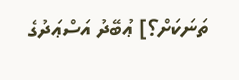ތަނަކަށް؟] ޢުބޭދު އަސްޢަދުގެ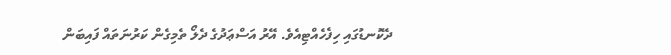ދެކޮނޑުގައި ހިފެހެއްޓިއެވެ. އޭރު އަސްޢަދުގެ ދެލޯ ތެމިގެން ކަރުނަތައް ފައިބަން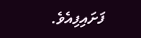ފަށައިފިއެވެ.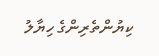ކިޔުންތެރިންގެ ހިޔާލު